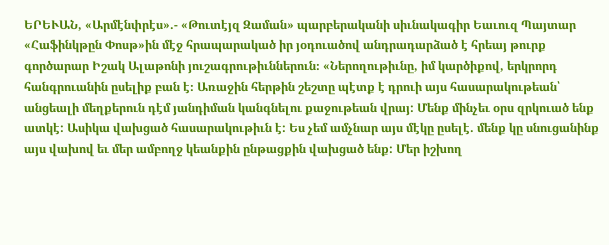ԵՐԵՒԱՆ, «Արմէնփրէս».- «Թուտէյզ Զաման» պարբերականի սիւնակագիր Եաւուզ Պայտար «Հաֆինկթըն Փոսթ»ին մէջ հրապարակած իր յօդուածով անդրադարձած է հրեայ թուրք գործարար Իշակ Ալաթոնի յուշագրութիւններուն։ «Ներողութիւնը, իմ կարծիքով, երկրորդ հանգրուանին ըսելիք բան է։ Առաջին հերթին շեշտը պէտք է դրուի այս հասարակութեան՝ անցեալի մեղքերուն դէմ յանդիման կանգնելու քաջութեան վրայ: Մենք մինչեւ օրս զրկուած ենք ատկէ: Ասիկա վախցած հասարակութիւն է: Ես չեմ ամչնար այս մէկը ըսելէ. մենք կը սնուցանինք այս վախով եւ մեր ամբողջ կեանքին ընթացքին վախցած ենք: Մեր իշխող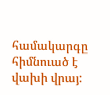համակարգը հիմնուած է վախի վրայ: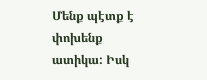Մենք պէտք է փոխենք ատիկա: Իսկ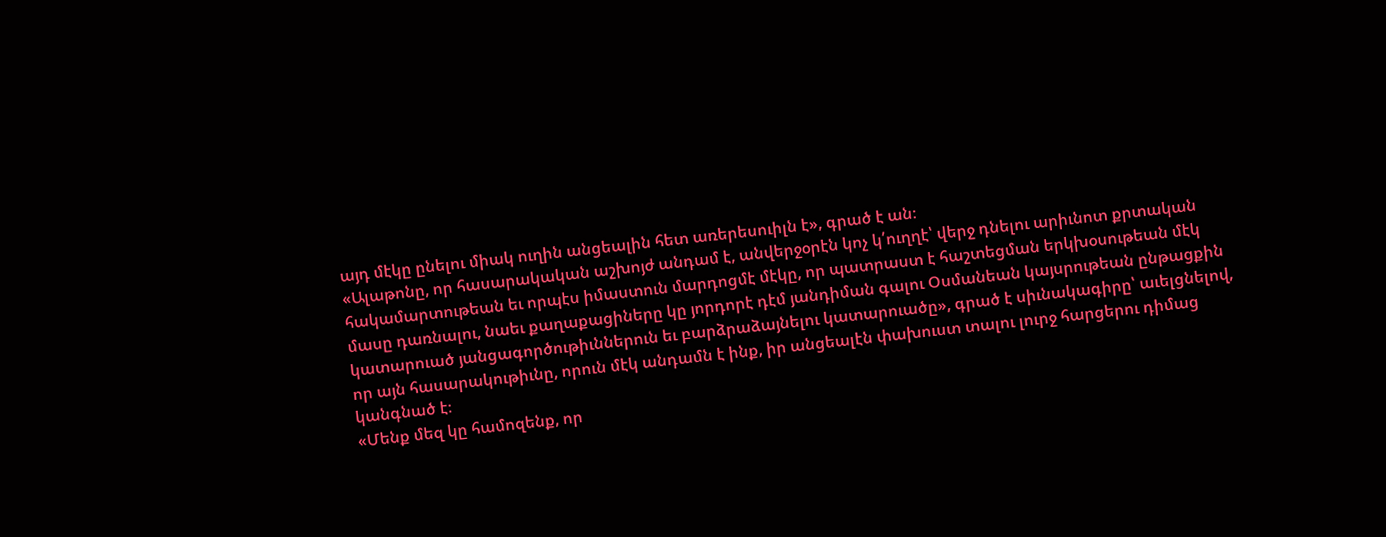այդ մէկը ընելու միակ ուղին անցեալին հետ առերեսուիլն է», գրած է ան։
«Ալաթոնը, որ հասարակական աշխոյժ անդամ է, անվերջօրէն կոչ կ՛ուղղէ՝ վերջ դնելու արիւնոտ քրտական հակամարտութեան եւ որպէս իմաստուն մարդոցմէ մէկը, որ պատրաստ է հաշտեցման երկխօսութեան մէկ մասը դառնալու, նաեւ քաղաքացիները կը յորդորէ դէմ յանդիման գալու Օսմանեան կայսրութեան ընթացքին կատարուած յանցագործութիւններուն եւ բարձրաձայնելու կատարուածը», գրած է սիւնակագիրը՝ աւելցնելով, որ այն հասարակութիւնը, որուն մէկ անդամն է ինք, իր անցեալէն փախուստ տալու լուրջ հարցերու դիմաց կանգնած է։
«Մենք մեզ կը համոզենք, որ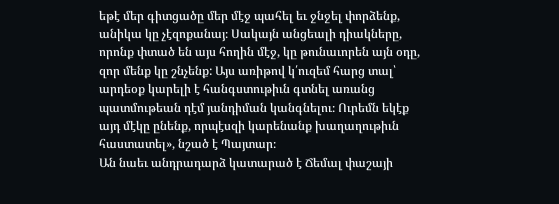եթէ մեր գիտցածը մեր մէջ պահել եւ ջնջել փորձենք, անիկա կը չէզոքանայ։ Սակայն անցեալի դիակները, որոնք փտած են այս հողին մէջ, կը թունաւորեն այն օդը, զոր մենք կը շնչենք: Այս առիթով կ՛ուզեմ հարց տալ՝ արդեօք կարելի է հանգստութիւն գտնել առանց պատմութեան դէմ յանդիման կանգնելու։ Ուրեմն եկէք այդ մէկը ընենք, որպէսզի կարենանք խաղաղութիւն հաստատել», նշած է Պայտար։
Ան նաեւ անդրադարձ կատարած է Ճեմալ փաշայի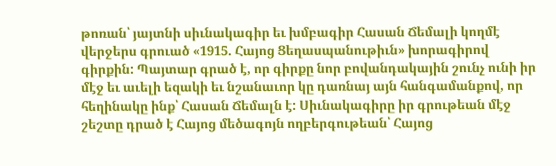թոռան՝ յայտնի սիւնակագիր եւ խմբագիր Հասան Ճեմալի կողմէ վերջերս գրուած «1915. Հայոց Ցեղասպանութիւն» խորագիրով գիրքին: Պայտար գրած է, որ գիրքը նոր բովանդակային շունչ ունի իր մէջ եւ աւելի եզակի եւ նշանաւոր կը դառնայ այն հանգամանքով, որ հեղինակը ինք՝ Հասան Ճեմալն է: Սիւնակագիրը իր գրութեան մէջ շեշտը դրած է Հայոց մեծագոյն ողբերգութեան՝ Հայոց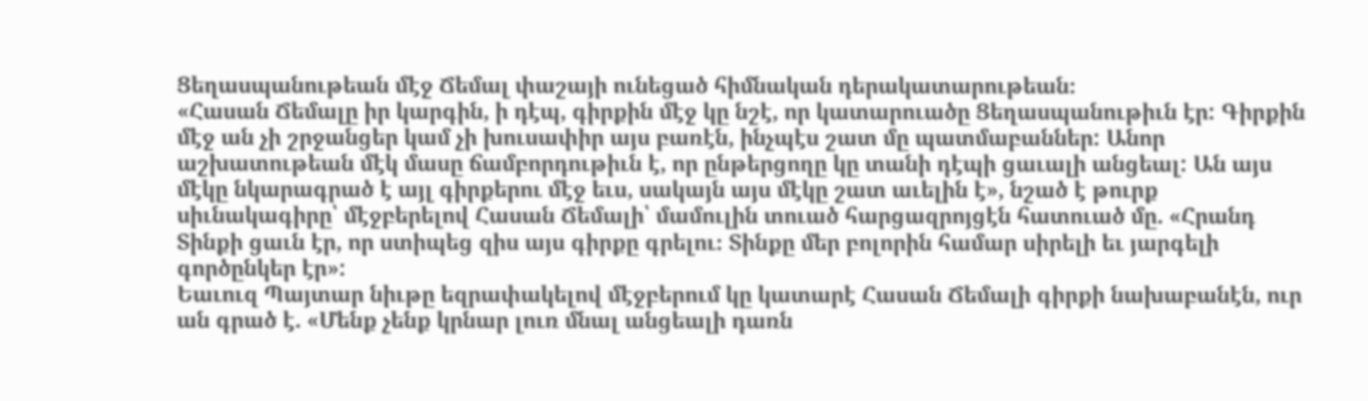Ցեղասպանութեան մէջ Ճեմալ փաշայի ունեցած հիմնական դերակատարութեան։
«Հասան Ճեմալը իր կարգին, ի դէպ, գիրքին մէջ կը նշէ, որ կատարուածը Ցեղասպանութիւն էր: Գիրքին մէջ ան չի շրջանցեր կամ չի խուսափիր այս բառէն, ինչպէս շատ մը պատմաբաններ: Անոր աշխատութեան մէկ մասը ճամբորդութիւն է, որ ընթերցողը կը տանի դէպի ցաւալի անցեալ: Ան այս մէկը նկարագրած է այլ գիրքերու մէջ եւս, սակայն այս մէկը շատ աւելին է», նշած է թուրք սիւնակագիրը՝ մէջբերելով Հասան Ճեմալի՝ մամուլին տուած հարցազրոյցէն հատուած մը. «Հրանդ Տինքի ցաւն էր, որ ստիպեց զիս այս գիրքը գրելու։ Տինքը մեր բոլորին համար սիրելի եւ յարգելի գործընկեր էր»:
Եաւուզ Պայտար նիւթը եզրափակելով մէջբերում կը կատարէ Հասան Ճեմալի գիրքի նախաբանէն, ուր ան գրած է. «Մենք չենք կրնար լուռ մնալ անցեալի դառն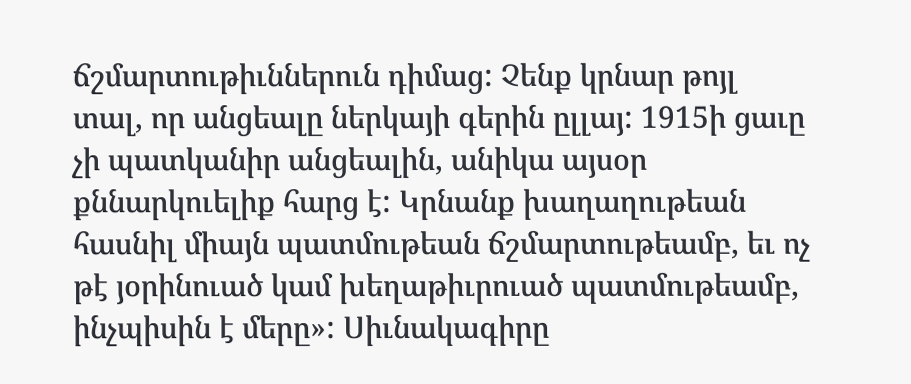ճշմարտութիւններուն դիմաց: Չենք կրնար թոյլ տալ, որ անցեալը ներկայի գերին ըլլայ: 1915ի ցաւը չի պատկանիր անցեալին, անիկա այսօր քննարկուելիք հարց է: Կրնանք խաղաղութեան հասնիլ միայն պատմութեան ճշմարտութեամբ, եւ ոչ թէ յօրինուած կամ խեղաթիւրուած պատմութեամբ, ինչպիսին է մերը»: Սիւնակագիրը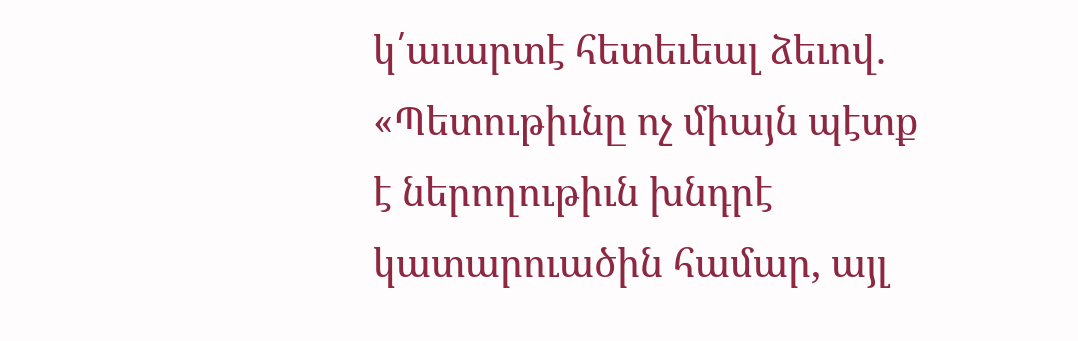կ՛աւարտէ հետեւեալ ձեւով. «Պետութիւնը ոչ միայն պէտք է ներողութիւն խնդրէ կատարուածին համար, այլ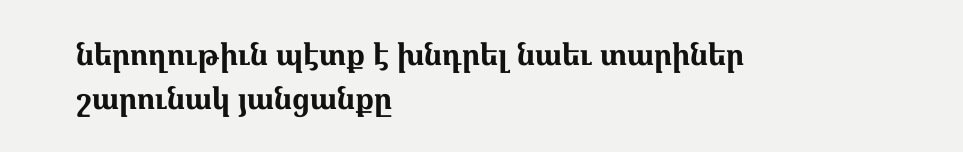ներողութիւն պէտք է խնդրել նաեւ տարիներ շարունակ յանցանքը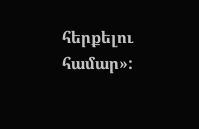հերքելու համար»: